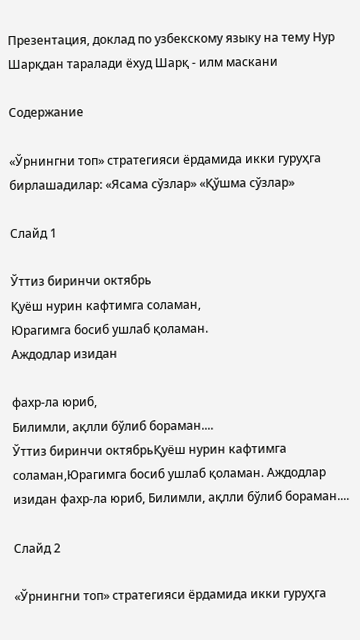Презентация, доклад по узбекскому языку на тему Нур Шарқдан таралади ёхуд Шарқ - илм маскани

Содержание

«Ўрнингни топ» стратегияси ёрдамида икки гуруҳга бирлашадилар: «Ясама сўзлар» «Қўшма сўзлар»

Слайд 1

Ўттиз биринчи октябрь
Қуёш нурин кафтимга соламан,
Юрагимга босиб ушлаб қоламан.
Аждодлар изидан

фахр-ла юриб,
Билимли, ақлли бўлиб бораман....
Ўттиз биринчи октябрьҚуёш нурин кафтимга соламан,Юрагимга босиб ушлаб қоламан. Аждодлар изидан фахр-ла юриб, Билимли, ақлли бўлиб бораман....

Слайд 2

«Ўрнингни топ» стратегияси ёрдамида икки гуруҳга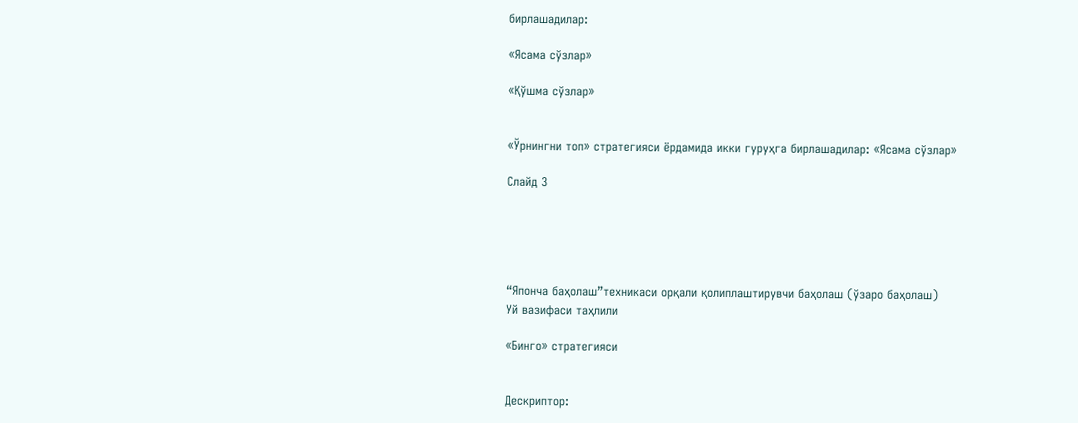бирлашадилар:

«Ясама сўзлар»

«Қўшма сўзлар»


«Ўрнингни топ» стратегияси ёрдамида икки гуруҳга бирлашадилар: «Ясама сўзлар»

Слайд 3





“Японча баҳолаш”техникаси орқали қолиплаштирувчи баҳолаш (ўзаро баҳолаш)
Уй вазифаси таҳлили

«Бинго» стратегияси


Дескриптор: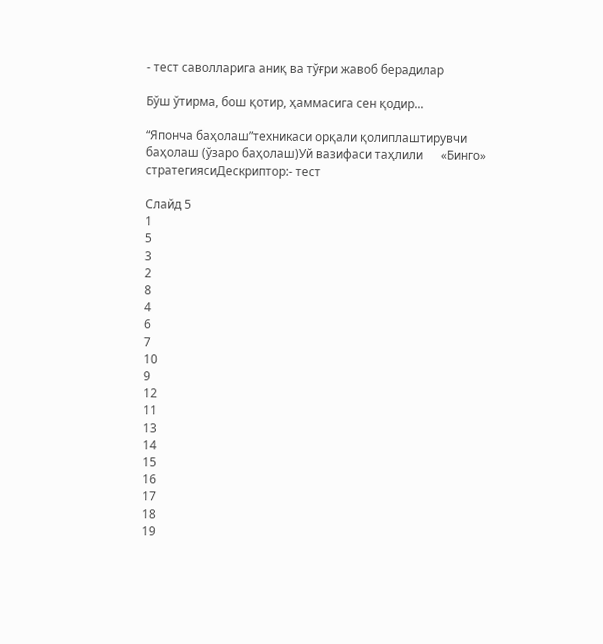- тест саволларига аниқ ва тўғри жавоб берадилар

Бўш ўтирма, бош қотир, ҳаммасига сен қодир...

“Японча баҳолаш”техникаси орқали қолиплаштирувчи баҳолаш (ўзаро баҳолаш)Уй вазифаси таҳлили      «Бинго» стратегиясиДескриптор:- тест

Слайд 5
1
5
3
2
8
4
6
7
10
9
12
11
13
14
15
16
17
18
19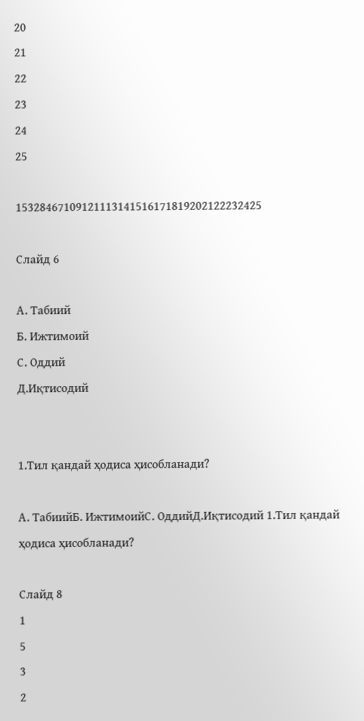20
21
22
23
24
25

15328467109121113141516171819202122232425

Слайд 6

А. Табиий
Б. Ижтимоий
С. Оддий
Д.Иқтисодий


1.Тил қандай ҳодиса ҳисобланади?

А. ТабиийБ. ИжтимоийС. ОддийД.Иқтисодий 1.Тил қандай ҳодиса ҳисобланади?

Слайд 8
1
5
3
2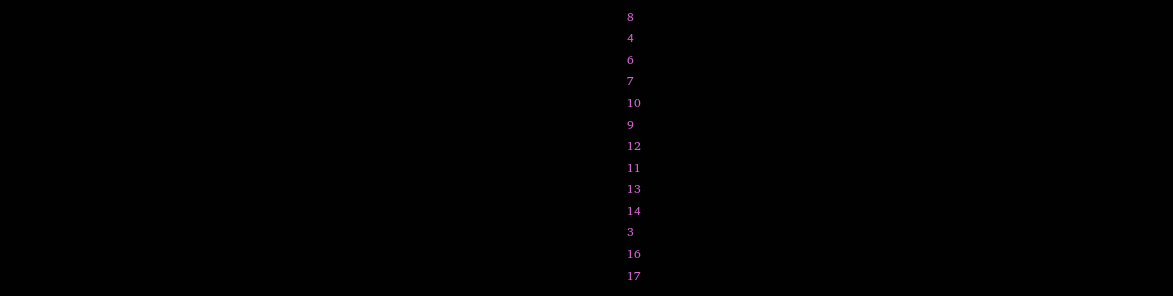8
4
6
7
10
9
12
11
13
14
3
16
17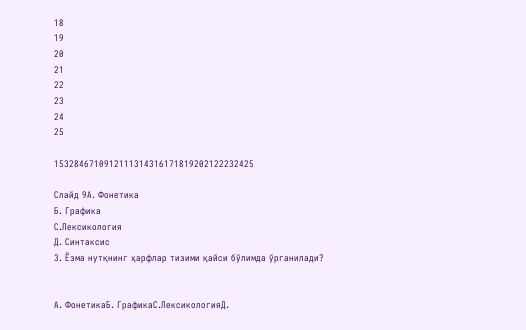18
19
20
21
22
23
24
25

1532846710912111314316171819202122232425

Слайд 9А. Фонетика
Б. Графика
С.Лексикология
Д. Синтаксис
3. Ёзма нутқнинг ҳарфлар тизими қайси бўлимда ўрганилади?


А. ФонетикаБ. ГрафикаС.ЛексикологияД.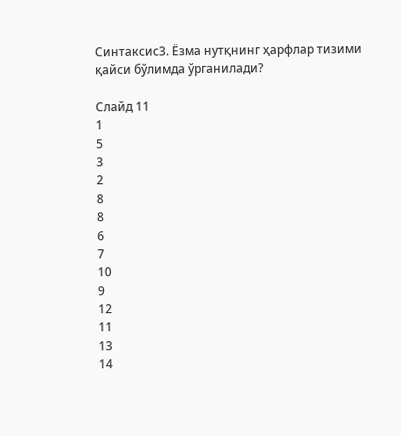Синтаксис3. Ёзма нутқнинг ҳарфлар тизими қайси бўлимда ўрганилади?

Слайд 11
1
5
3
2
8
8
6
7
10
9
12
11
13
14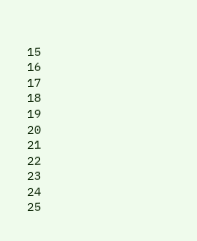15
16
17
18
19
20
21
22
23
24
25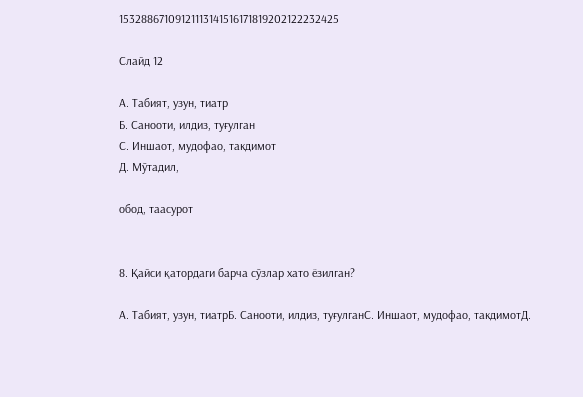15328867109121113141516171819202122232425

Слайд 12

А. Табият, узун, тиатр
Б. Санооти, илдиз, туғулган
С. Иншаот, мудофао, такдимот
Д. Мўтадил,

обод, таасурот


8. Қайси қатордаги барча сўзлар хато ёзилган?

А. Табият, узун, тиатрБ. Санооти, илдиз, туғулганС. Иншаот, мудофао, такдимотД.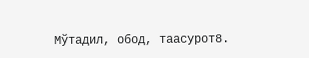Мўтадил, обод, таасурот8.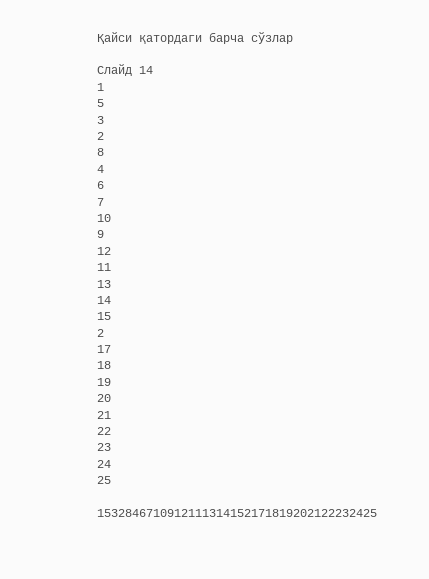Қайси қатордаги барча сўзлар

Слайд 14
1
5
3
2
8
4
6
7
10
9
12
11
13
14
15
2
17
18
19
20
21
22
23
24
25

1532846710912111314152171819202122232425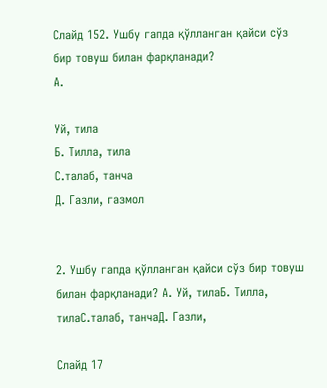Слайд 152. Ушбу гапда қўлланган қайси сўз
бир товуш билан фарқланади?
А.

Уй, тила
Б. Тилла, тила
С.талаб, танча
Д. Газли, газмол


2. Ушбу гапда қўлланган қайси сўз бир товуш билан фарқланади? А. Уй, тилаБ. Тилла, тилаС.талаб, танчаД. Газли,

Слайд 17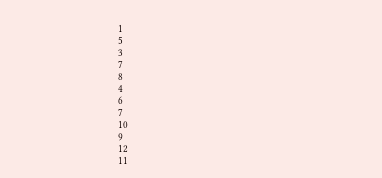1
5
3
7
8
4
6
7
10
9
12
11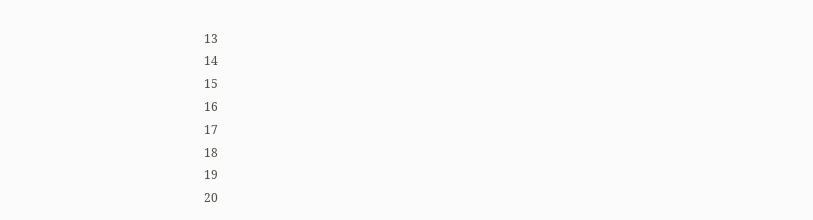13
14
15
16
17
18
19
20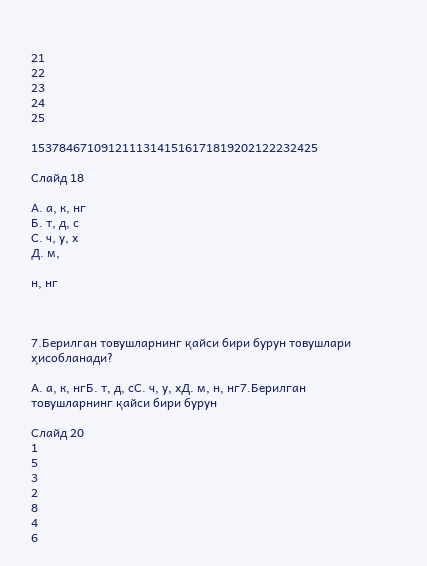21
22
23
24
25

15378467109121113141516171819202122232425

Слайд 18

А. а, к, нг
Б. т, д, с
С. ч, у, х
Д. м,

н, нг



7.Берилган товушларнинг қайси бири бурун товушлари ҳисобланади?

А. а, к, нгБ. т, д, сС. ч, у, хД. м, н, нг7.Берилган товушларнинг қайси бири бурун

Слайд 20
1
5
3
2
8
4
6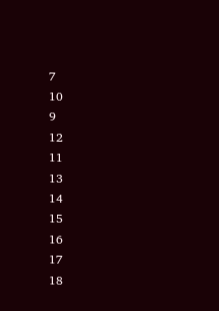7
10
9
12
11
13
14
15
16
17
18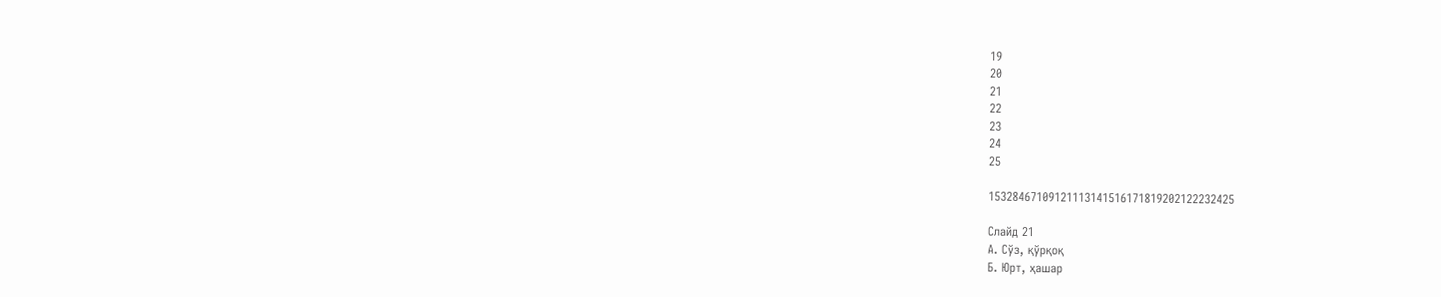19
20
21
22
23
24
25

15328467109121113141516171819202122232425

Слайд 21
А. Сўз, қўрқоқ
Б. Юрт, ҳашар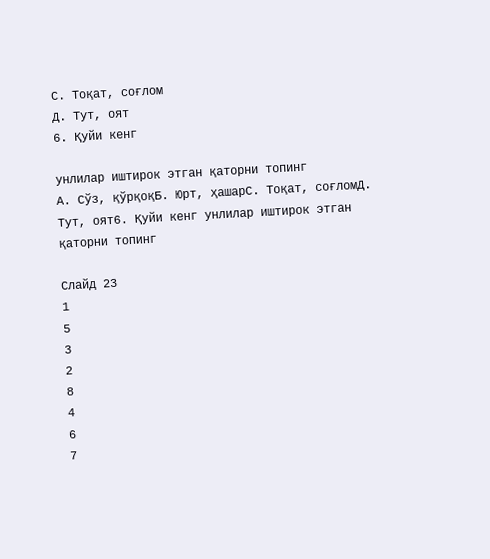С. Тоқат, соғлом
Д. Тут, оят
6. Қуйи кенг

унлилар иштирок этган қаторни топинг
А. Сўз, қўрқоқБ. Юрт, ҳашарС. Тоқат, соғломД. Тут, оят6. Қуйи кенг унлилар иштирок этган қаторни топинг

Слайд 23
1
5
3
2
8
4
6
7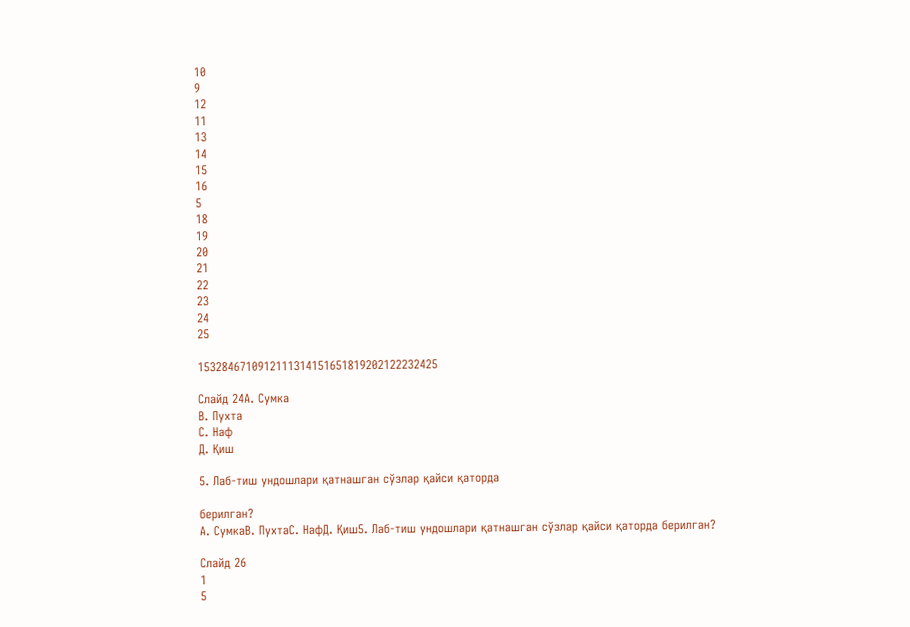10
9
12
11
13
14
15
16
5
18
19
20
21
22
23
24
25

1532846710912111314151651819202122232425

Слайд 24А. Сумка
В. Пухта
С. Наф
Д. Қиш

5. Лаб-тиш ундошлари қатнашган сўзлар қайси қаторда

берилган?
А. СумкаВ. ПухтаС. НафД. Қиш5. Лаб-тиш ундошлари қатнашган сўзлар қайси қаторда берилган?

Слайд 26
1
5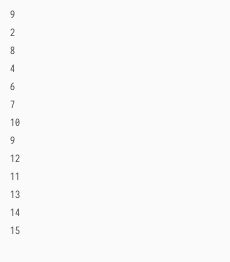9
2
8
4
6
7
10
9
12
11
13
14
15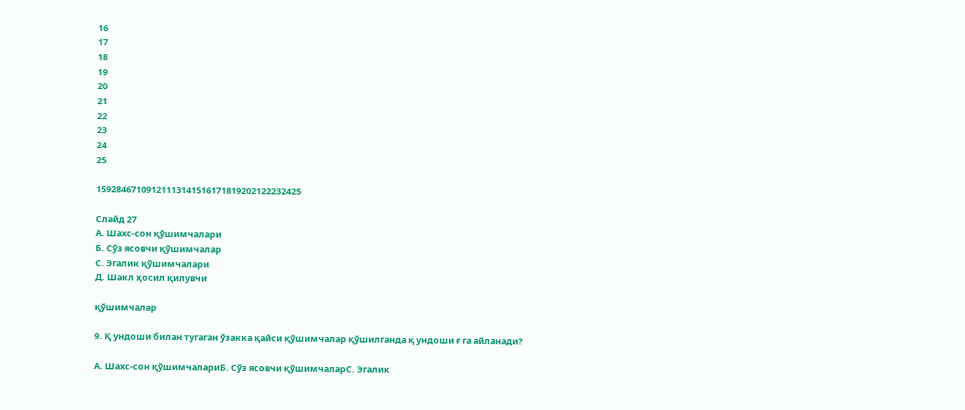16
17
18
19
20
21
22
23
24
25

15928467109121113141516171819202122232425

Слайд 27
А. Шахс-сон қўшимчалари
Б. Сўз ясовчи қўшимчалар
С. Эгалик қўшимчалари
Д. Шакл ҳосил қилувчи

қўшимчалар

9. Қ ундоши билан тугаган ўзакка қайси қўшимчалар қўшилганда қ ундоши ғ га айланади?

А. Шахс-сон қўшимчалариБ. Сўз ясовчи қўшимчаларС. Эгалик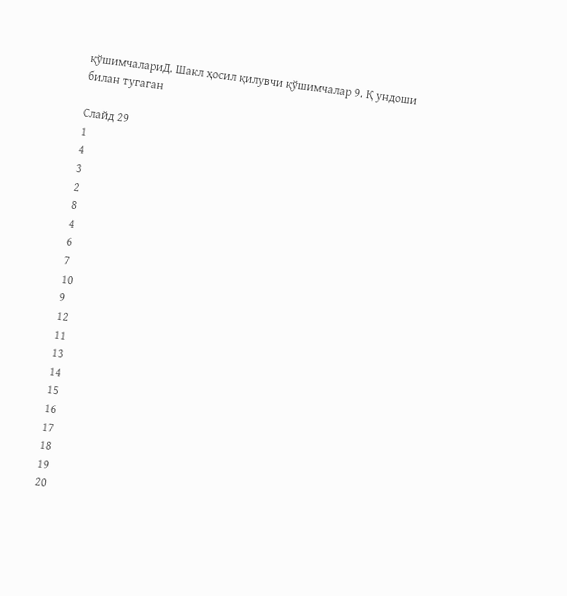қўшимчалариД. Шакл ҳосил қилувчи қўшимчалар 9. Қ ундоши билан тугаган

Слайд 29
1
4
3
2
8
4
6
7
10
9
12
11
13
14
15
16
17
18
19
20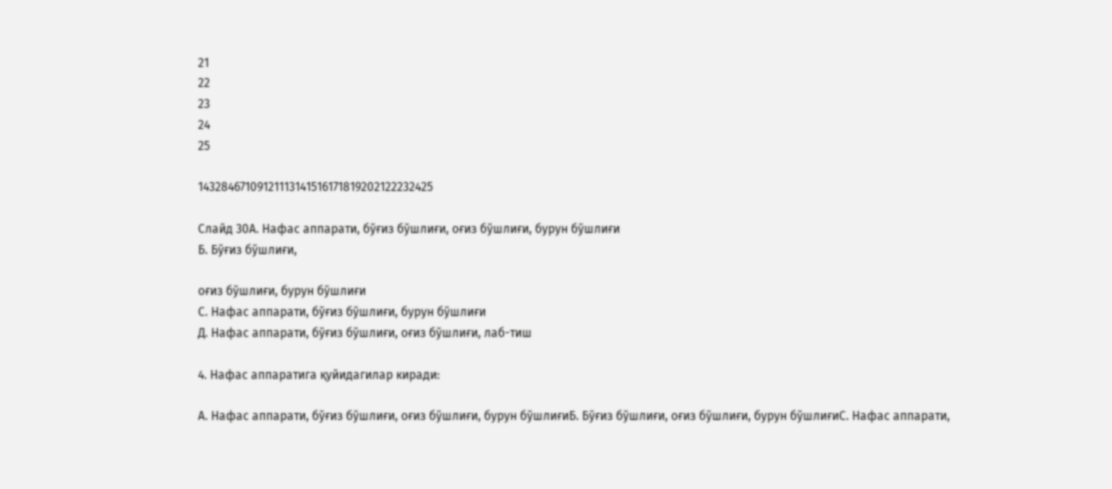21
22
23
24
25

14328467109121113141516171819202122232425

Слайд 30А. Нафас аппарати, бўғиз бўшлиғи, оғиз бўшлиғи, бурун бўшлиғи
Б. Бўғиз бўшлиғи,

оғиз бўшлиғи, бурун бўшлиғи
С. Нафас аппарати, бўғиз бўшлиғи, бурун бўшлиғи
Д. Нафас аппарати, бўғиз бўшлиғи, оғиз бўшлиғи, лаб-тиш

4. Нафас аппаратига қуйидагилар киради:

А. Нафас аппарати, бўғиз бўшлиғи, оғиз бўшлиғи, бурун бўшлиғиБ. Бўғиз бўшлиғи, оғиз бўшлиғи, бурун бўшлиғиС. Нафас аппарати,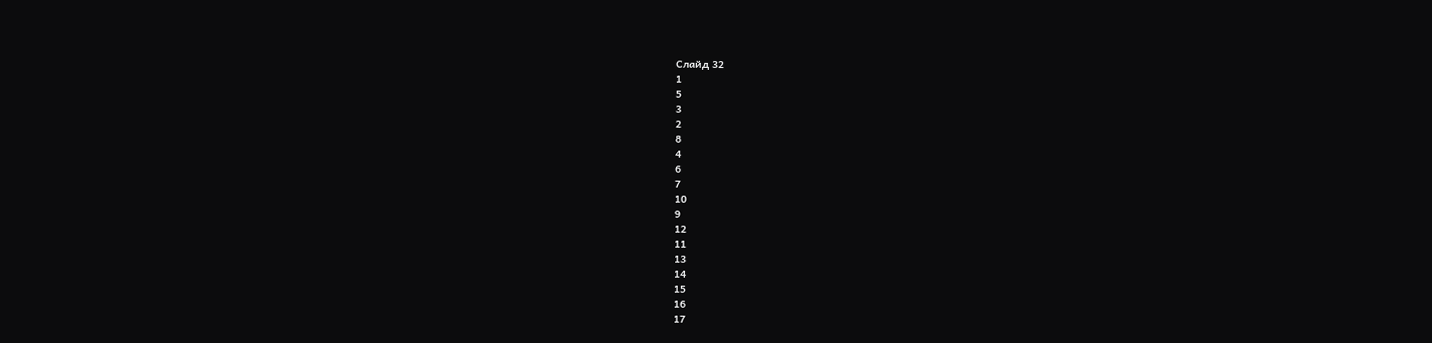Слайд 32
1
5
3
2
8
4
6
7
10
9
12
11
13
14
15
16
17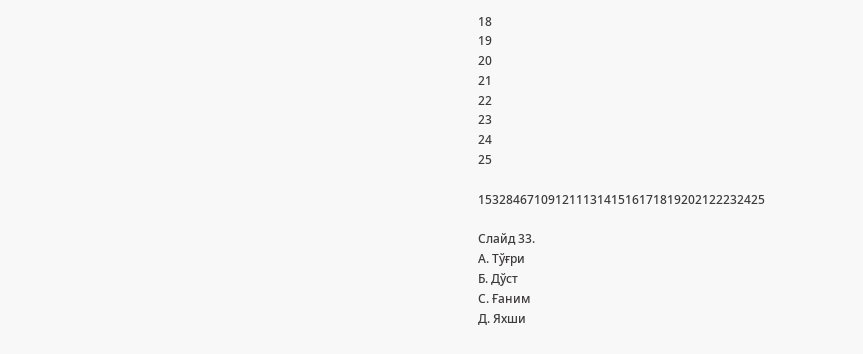18
19
20
21
22
23
24
25

15328467109121113141516171819202122232425

Слайд 33.
А. Тўғри
Б. Дўст
С. Ғаним
Д. Яхши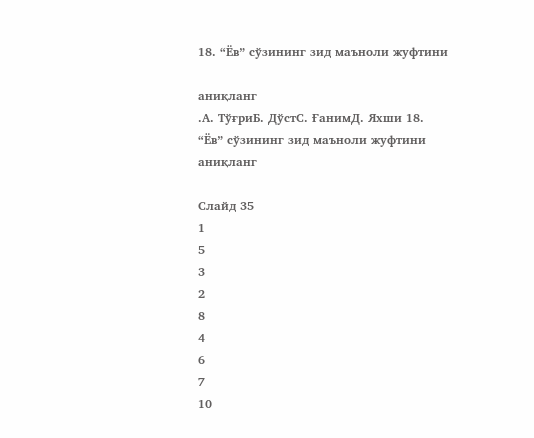18. “Ёв” сўзининг зид маъноли жуфтини

аниқланг
.А. ТўғриБ. ДўстС. ҒанимД. Яхши 18. “Ёв” сўзининг зид маъноли жуфтини аниқланг

Слайд 35
1
5
3
2
8
4
6
7
10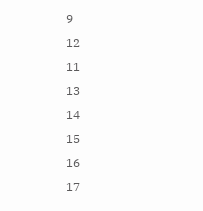9
12
11
13
14
15
16
17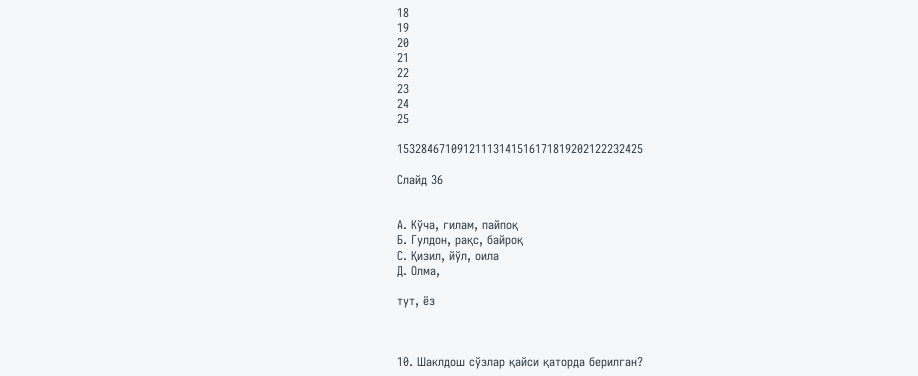18
19
20
21
22
23
24
25

15328467109121113141516171819202122232425

Слайд 36


А. Кўча, гилам, пайпоқ
Б. Гулдон, рақс, байроқ
С. Қизил, йўл, оила
Д. Олма,

тут, ёз



10. Шаклдош сўзлар қайси қаторда берилган?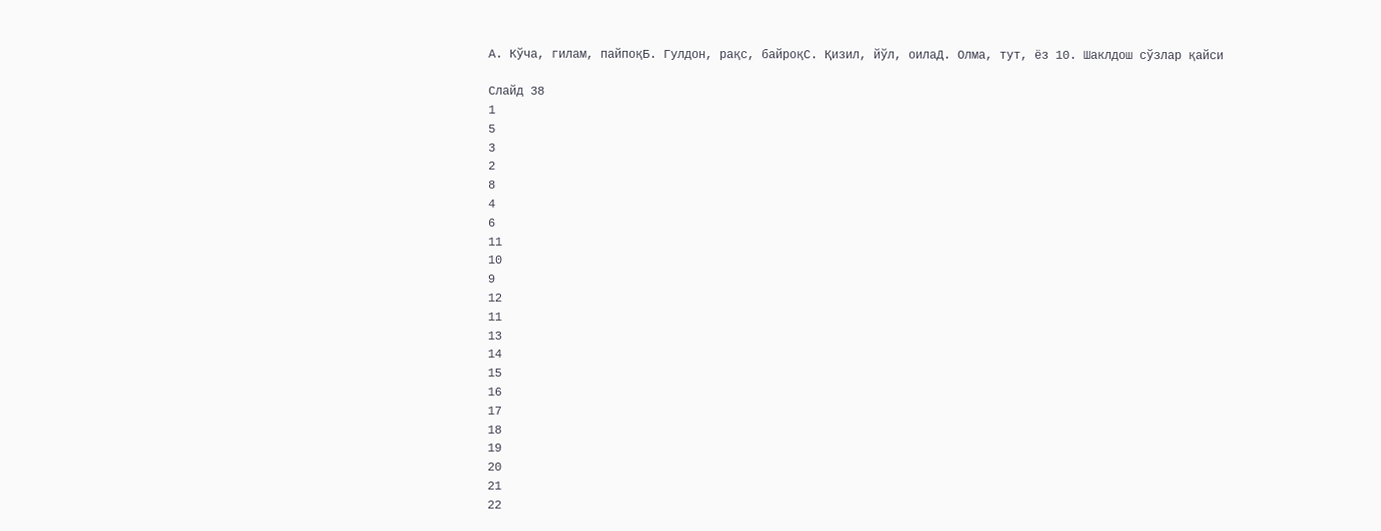А. Кўча, гилам, пайпоқБ. Гулдон, рақс, байроқС. Қизил, йўл, оилаД. Олма, тут, ёз 10. Шаклдош сўзлар қайси

Слайд 38
1
5
3
2
8
4
6
11
10
9
12
11
13
14
15
16
17
18
19
20
21
22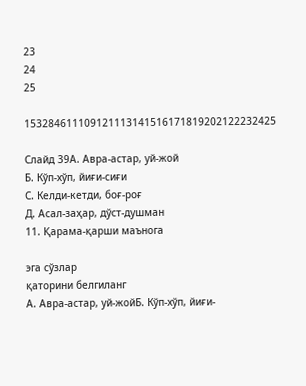23
24
25

153284611109121113141516171819202122232425

Слайд 39А. Авра-астар, уй-жой
Б. Кўп-хўп, йиғи-сиғи
С. Келди-кетди, боғ-роғ
Д. Асал-заҳар, дўст-душман
11. Қарама-қарши маънога

эга сўзлар
қаторини белгиланг
А. Авра-астар, уй-жойБ. Кўп-хўп, йиғи-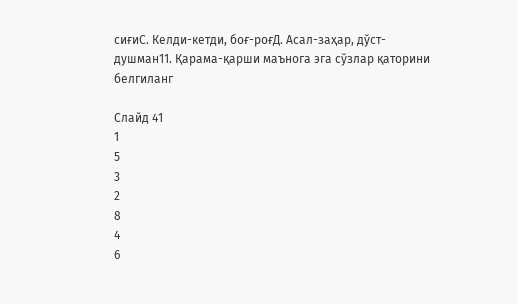сиғиС. Келди-кетди, боғ-роғД. Асал-заҳар, дўст-душман11. Қарама-қарши маънога эга сўзлар қаторини белгиланг

Слайд 41
1
5
3
2
8
4
6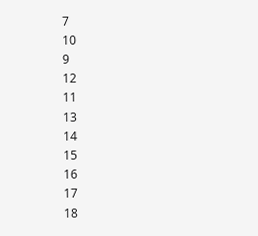7
10
9
12
11
13
14
15
16
17
18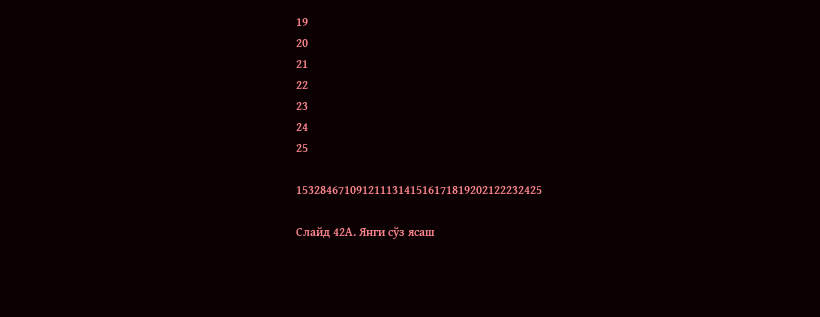19
20
21
22
23
24
25

15328467109121113141516171819202122232425

Слайд 42А. Янги сўз ясаш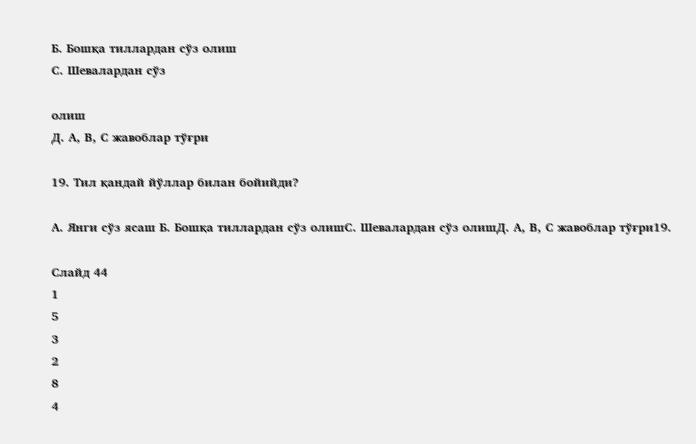Б. Бошқа тиллардан сўз олиш
С. Шевалардан сўз

олиш
Д. А, В, С жавоблар тўғри

19. Тил қандай йўллар билан бойийди?

А. Янги сўз ясаш Б. Бошқа тиллардан сўз олишС. Шевалардан сўз олишД. А, В, С жавоблар тўғри19.

Слайд 44
1
5
3
2
8
4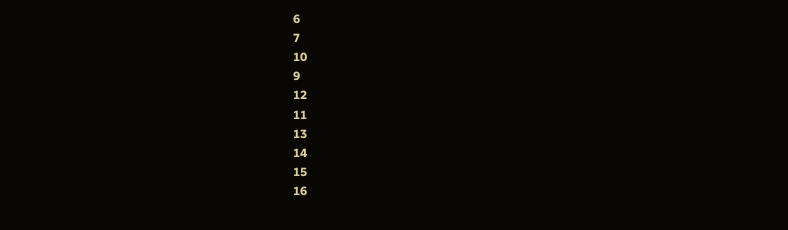6
7
10
9
12
11
13
14
15
16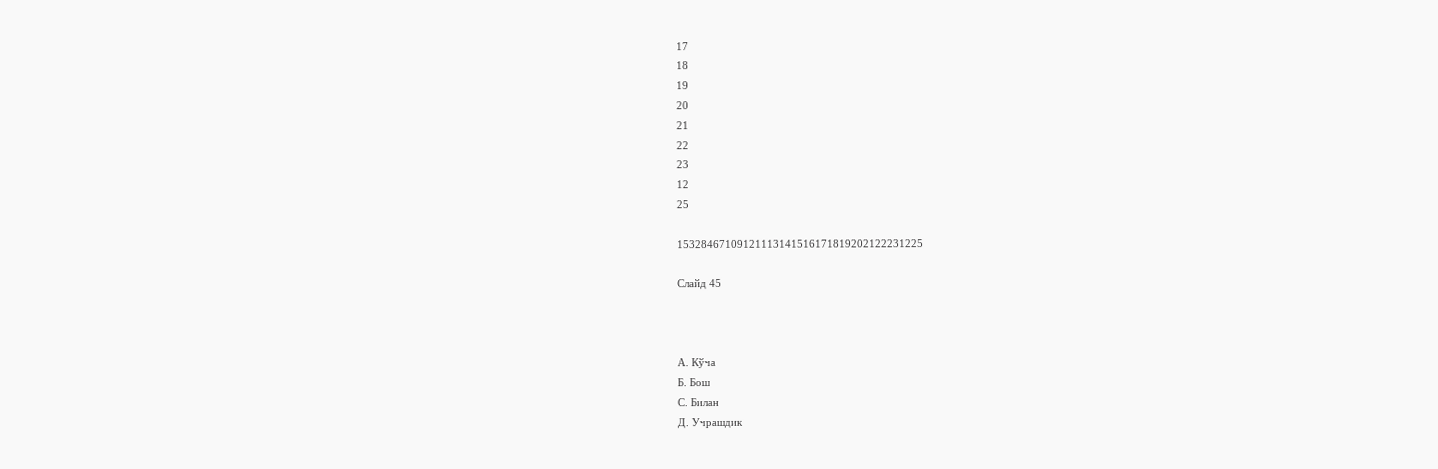17
18
19
20
21
22
23
12
25

15328467109121113141516171819202122231225

Слайд 45



А. Кўча
Б. Бош
С. Билан
Д. Учрашдик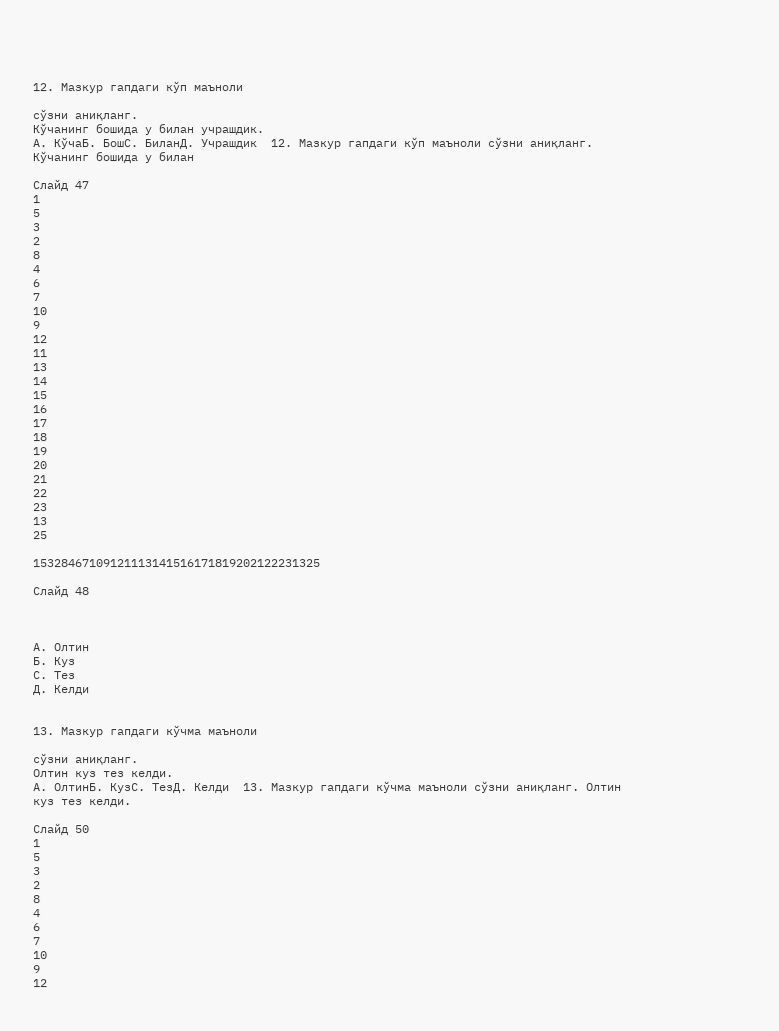12. Мазкур гапдаги кўп маъноли

сўзни аниқланг.
Кўчанинг бошида у билан учрашдик.
А. КўчаБ. БошС. БиланД. Учрашдик  12. Мазкур гапдаги кўп маъноли сўзни аниқланг. Кўчанинг бошида у билан

Слайд 47
1
5
3
2
8
4
6
7
10
9
12
11
13
14
15
16
17
18
19
20
21
22
23
13
25

15328467109121113141516171819202122231325

Слайд 48



А. Олтин
Б. Куз
С. Тез
Д. Келди


13. Мазкур гапдаги кўчма маъноли

сўзни аниқланг.
Олтин куз тез келди.
А. ОлтинБ. КузС. ТезД. Келди  13. Мазкур гапдаги кўчма маъноли сўзни аниқланг. Олтин куз тез келди.

Слайд 50
1
5
3
2
8
4
6
7
10
9
12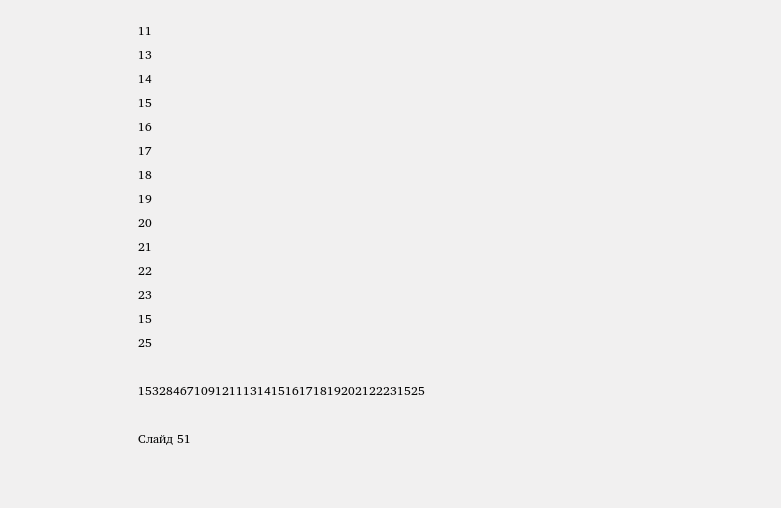11
13
14
15
16
17
18
19
20
21
22
23
15
25

15328467109121113141516171819202122231525

Слайд 51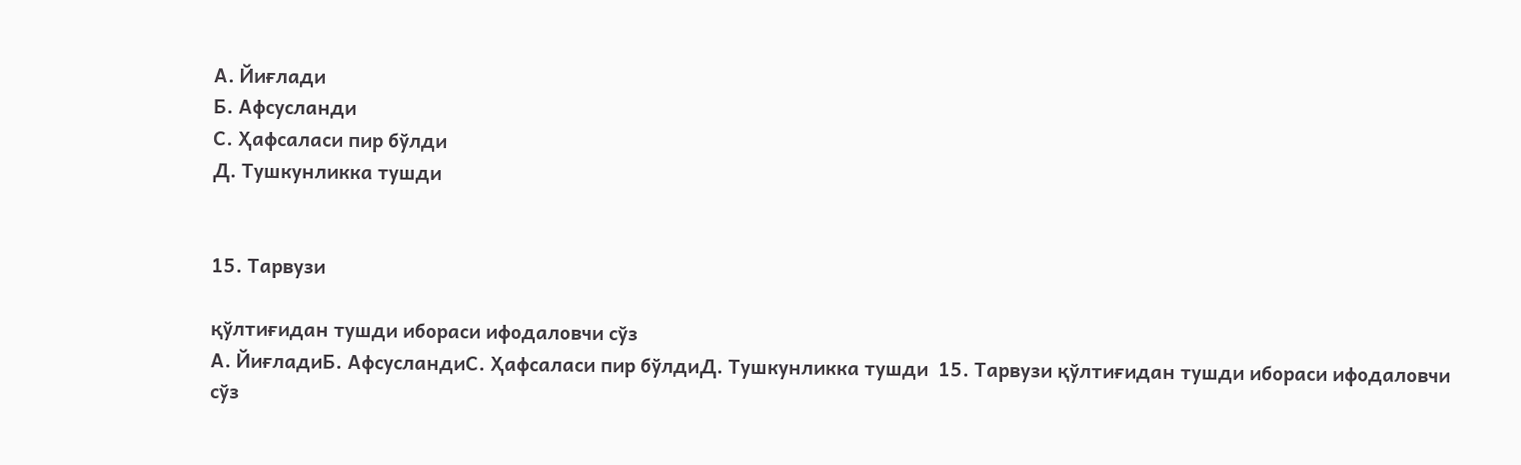А. Йиғлади
Б. Афсусланди
С. Ҳафсаласи пир бўлди
Д. Тушкунликка тушди


15. Тарвузи

қўлтиғидан тушди ибораси ифодаловчи сўз
А. ЙиғладиБ. АфсусландиС. Ҳафсаласи пир бўлдиД. Тушкунликка тушди  15. Тарвузи қўлтиғидан тушди ибораси ифодаловчи сўз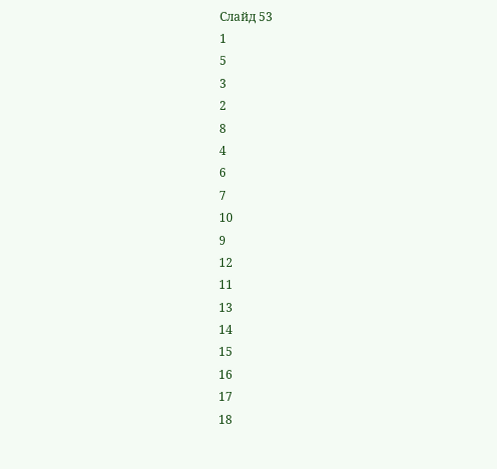Слайд 53
1
5
3
2
8
4
6
7
10
9
12
11
13
14
15
16
17
18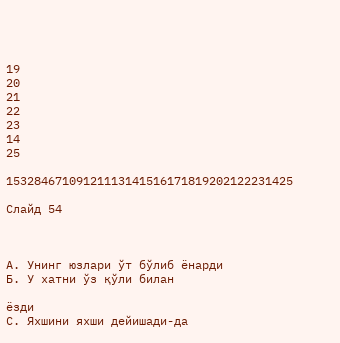19
20
21
22
23
14
25

15328467109121113141516171819202122231425

Слайд 54



А. Унинг юзлари ўт бўлиб ёнарди
Б. У хатни ўз қўли билан

ёзди
С. Яхшини яхши дейишади-да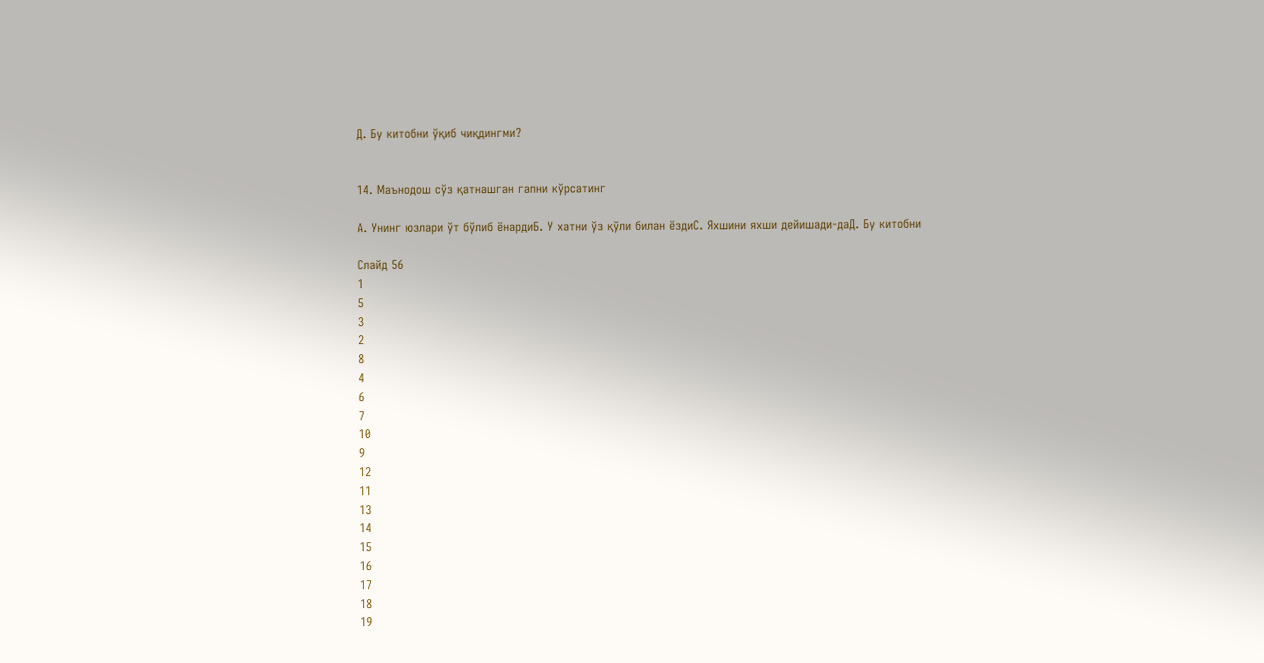Д. Бу китобни ўқиб чиқдингми?


14. Маънодош сўз қатнашган гапни кўрсатинг

А. Унинг юзлари ўт бўлиб ёнардиБ. У хатни ўз қўли билан ёздиС. Яхшини яхши дейишади-даД. Бу китобни

Слайд 56
1
5
3
2
8
4
6
7
10
9
12
11
13
14
15
16
17
18
19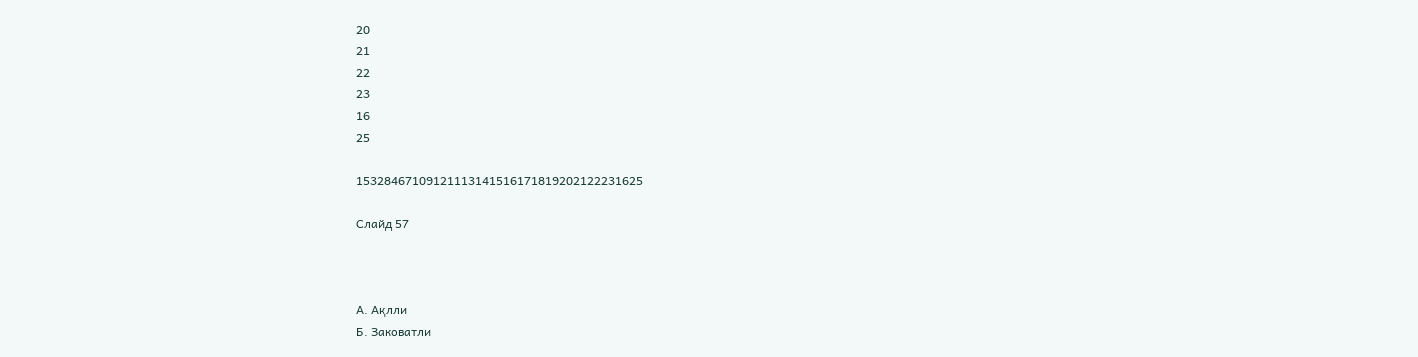20
21
22
23
16
25

15328467109121113141516171819202122231625

Слайд 57



А. Ақлли
Б. Заковатли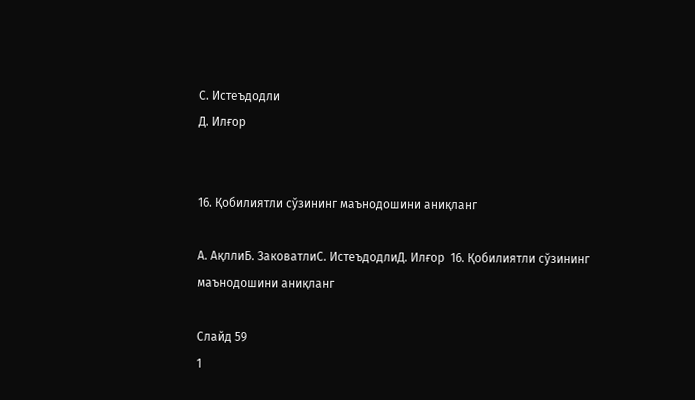С. Истеъдодли
Д. Илғор


16. Қобилиятли сўзининг маънодошини аниқланг

А. АқллиБ. ЗаковатлиС. ИстеъдодлиД. Илғор  16. Қобилиятли сўзининг маънодошини аниқланг

Слайд 59
1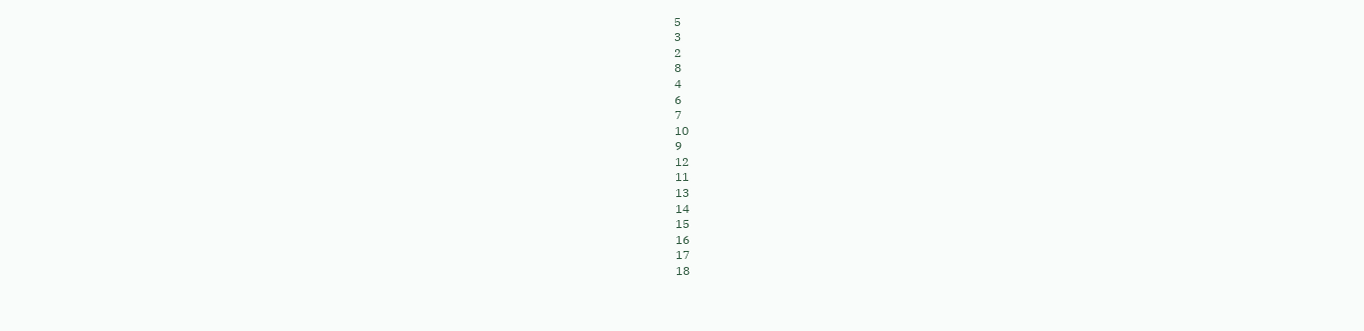5
3
2
8
4
6
7
10
9
12
11
13
14
15
16
17
18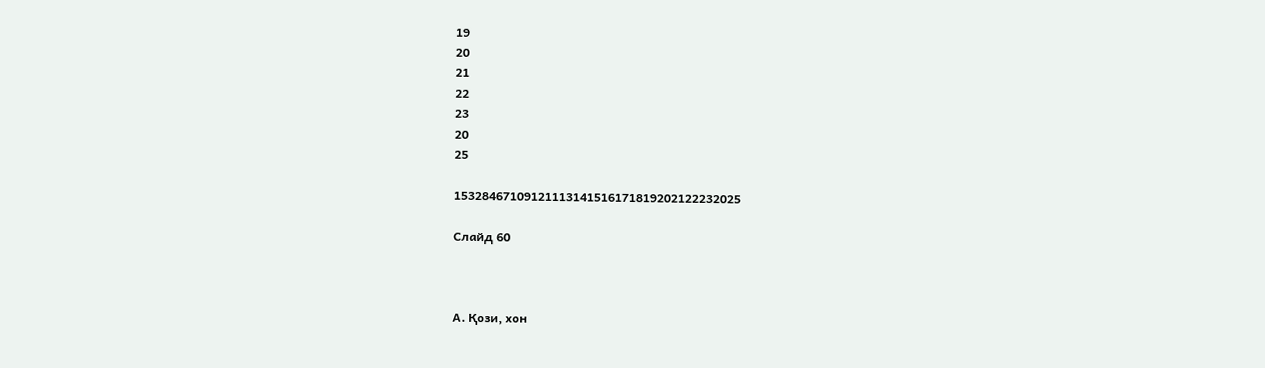19
20
21
22
23
20
25

15328467109121113141516171819202122232025

Слайд 60



А. Қози, хон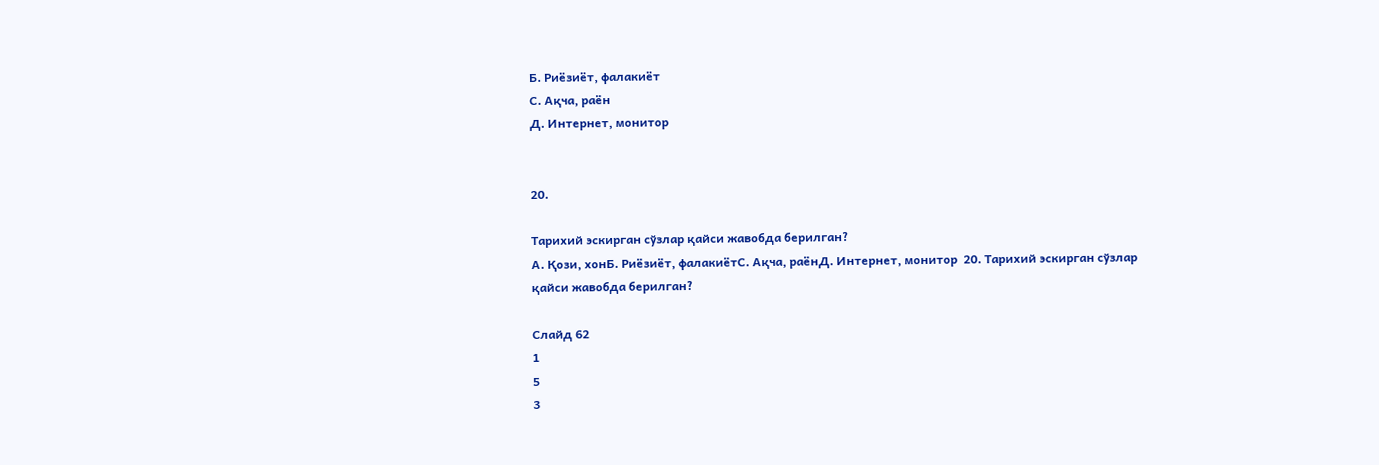Б. Риёзиёт, фалакиёт
С. Ақча, раён
Д. Интернет, монитор


20.

Тарихий эскирган сўзлар қайси жавобда берилган?
А. Қози, хонБ. Риёзиёт, фалакиётС. Ақча, раёнД. Интернет, монитор  20. Тарихий эскирган сўзлар қайси жавобда берилган?

Слайд 62
1
5
3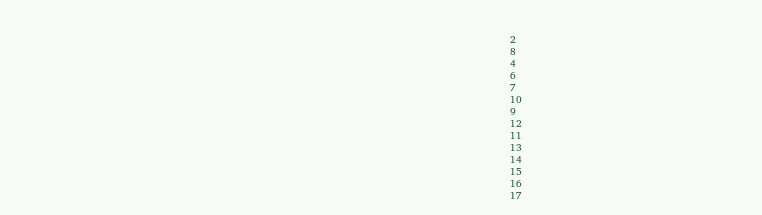2
8
4
6
7
10
9
12
11
13
14
15
16
17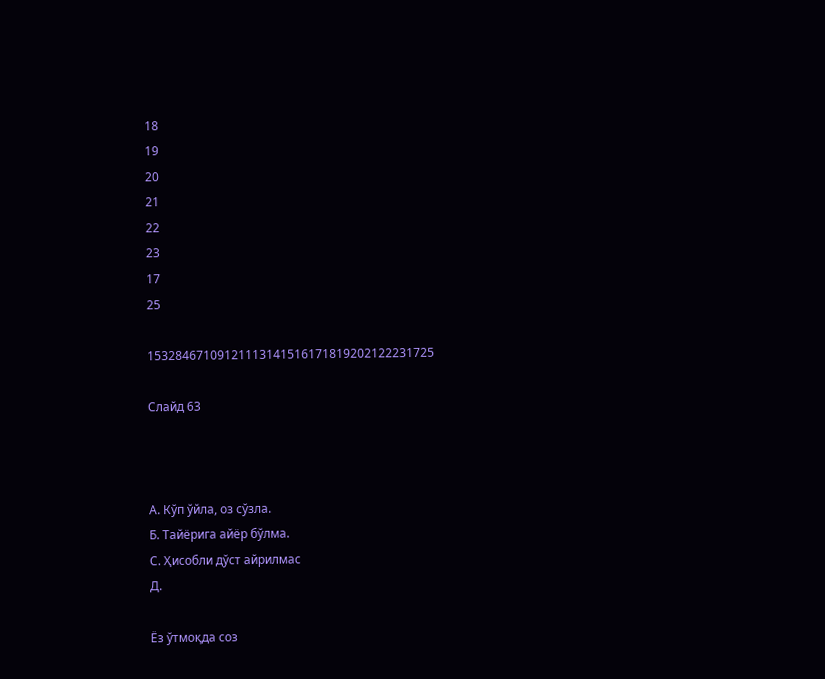18
19
20
21
22
23
17
25

15328467109121113141516171819202122231725

Слайд 63



А. Кўп ўйла, оз сўзла.
Б. Тайёрига айёр бўлма.
С. Ҳисобли дўст айрилмас
Д.

Ёз ўтмоқда соз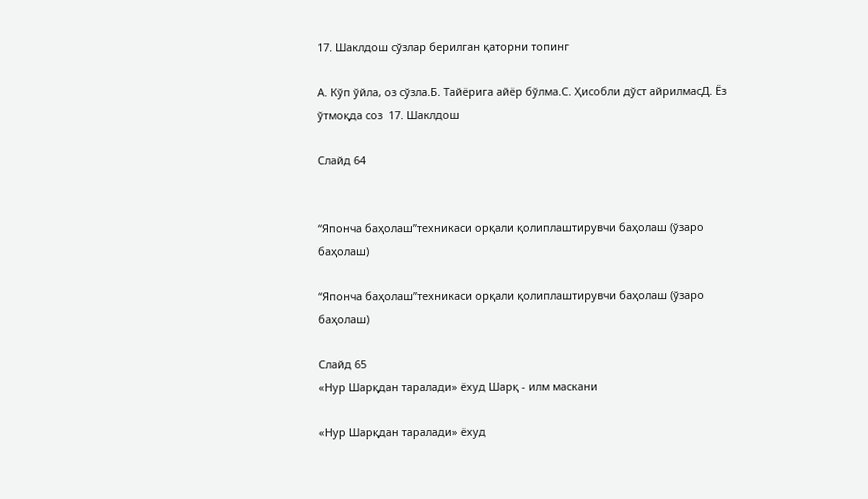17. Шаклдош сўзлар берилган қаторни топинг

А. Кўп ўйла, оз сўзла.Б. Тайёрига айёр бўлма.С. Ҳисобли дўст айрилмасД. Ёз ўтмоқда соз  17. Шаклдош

Слайд 64


“Японча баҳолаш”техникаси орқали қолиплаштирувчи баҳолаш (ўзаро баҳолаш)

“Японча баҳолаш”техникаси орқали қолиплаштирувчи баҳолаш (ўзаро баҳолаш)

Слайд 65
«Нур Шарқдан таралади» ёхуд Шарқ - илм маскани

«Нур Шарқдан таралади» ёхуд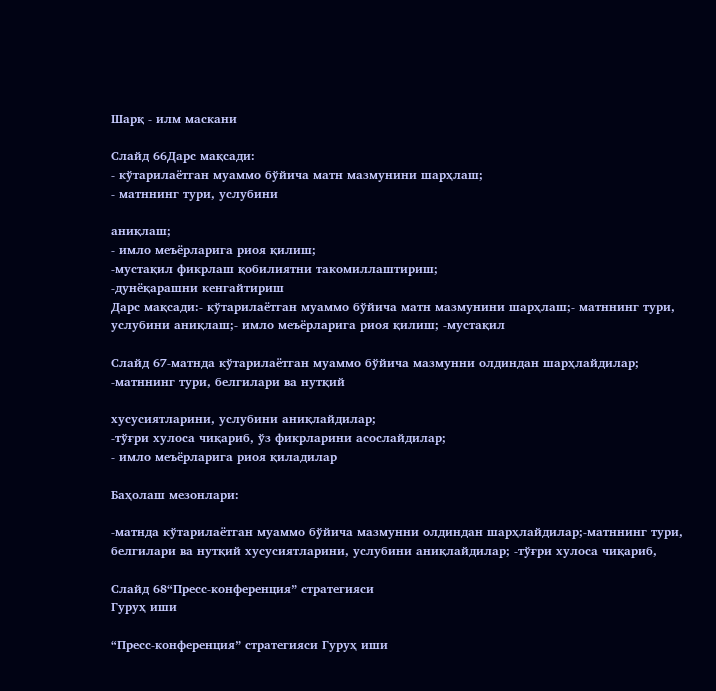Шарқ - илм маскани

Слайд 66Дарс мақсади:
- кўтарилаётган муаммо бўйича матн мазмунини шарҳлаш;
- матннинг тури, услубини

аниқлаш;
- имло меъёрларига риоя қилиш;
-мустақил фикрлаш қобилиятни такомиллаштириш;
-дунёқарашни кенгайтириш
Дарс мақсади:- кўтарилаётган муаммо бўйича матн мазмунини шарҳлаш;- матннинг тури, услубини аниқлаш;- имло меъёрларига риоя қилиш; -мустақил

Слайд 67-матнда кўтарилаётган муаммо бўйича мазмунни олдиндан шарҳлайдилар;
-матннинг тури, белгилари ва нутқий

хусусиятларини, услубини аниқлайдилар;
-тўғри хулоса чиқариб, ўз фикрларини асослайдилар;
- имло меъёрларига риоя қиладилар

Баҳолаш мезонлари:

-матнда кўтарилаётган муаммо бўйича мазмунни олдиндан шарҳлайдилар;-матннинг тури, белгилари ва нутқий хусусиятларини, услубини аниқлайдилар; -тўғри хулоса чиқариб,

Слайд 68“Пресс-конференция” стратегияси
Гуруҳ иши

“Пресс-конференция” стратегияси Гуруҳ иши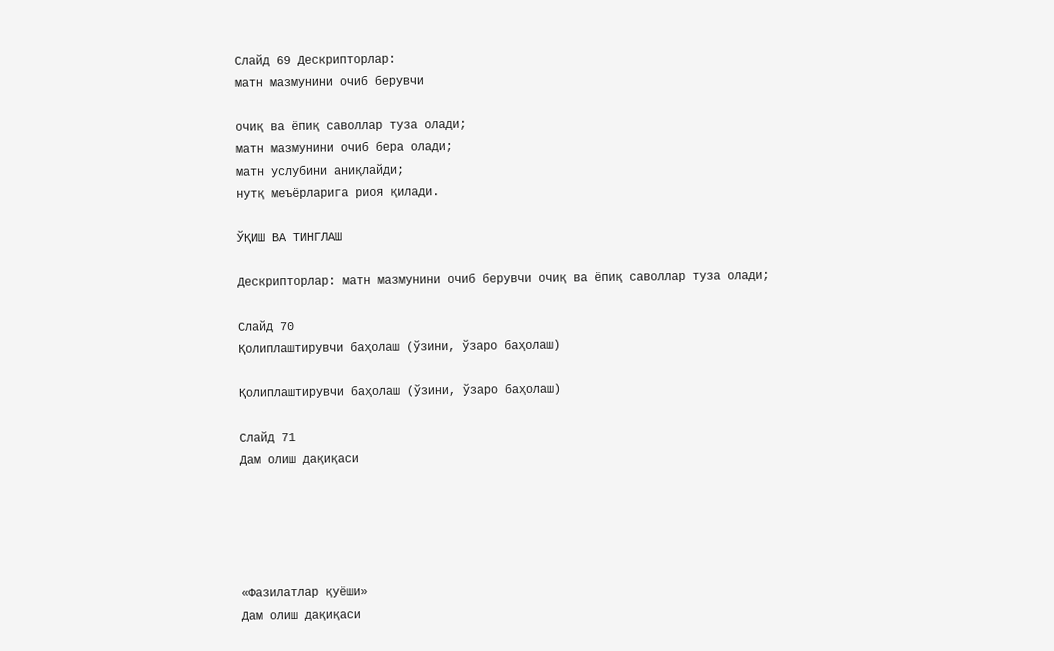Слайд 69 Дескрипторлар:
матн мазмунини очиб берувчи

очиқ ва ёпиқ саволлар туза олади;
матн мазмунини очиб бера олади;
матн услубини аниқлайди;
нутқ меъёрларига риоя қилади.

ЎҚИШ ВА ТИНГЛАШ

Дескрипторлар: матн мазмунини очиб берувчи очиқ ва ёпиқ саволлар туза олади;

Слайд 70
Қолиплаштирувчи баҳолаш (ўзини, ўзаро баҳолаш)

Қолиплаштирувчи баҳолаш (ўзини, ўзаро баҳолаш)

Слайд 71
Дам олиш дақиқаси





«Фазилатлар қуёши»
Дам олиш дақиқаси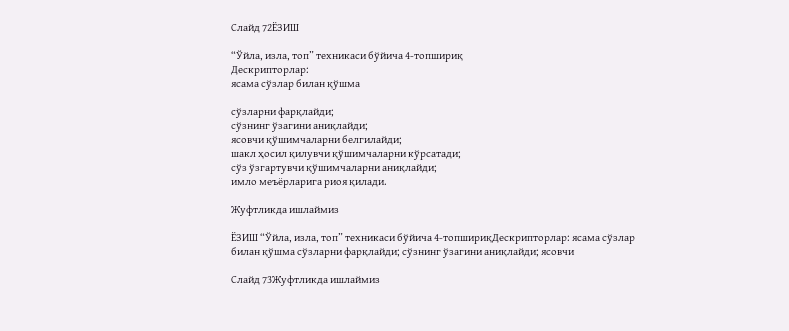Слайд 72ЁЗИШ

“Ўйла, изла, топ” техникаси бўйича 4-топшириқ
Дескрипторлар:
ясама сўзлар билан қўшма

сўзларни фарқлайди;
сўзнинг ўзагини аниқлайди;
ясовчи қўшимчаларни белгилайди;
шакл ҳосил қилувчи қўшимчаларни кўрсатади;
сўз ўзгартувчи қўшимчаларни аниқлайди;
имло меъёрларига риоя қилади.

Жуфтликда ишлаймиз

ЁЗИШ “Ўйла, изла, топ” техникаси бўйича 4-топшириқДескрипторлар: ясама сўзлар билан қўшма сўзларни фарқлайди; сўзнинг ўзагини аниқлайди; ясовчи

Слайд 73Жуфтликда ишлаймиз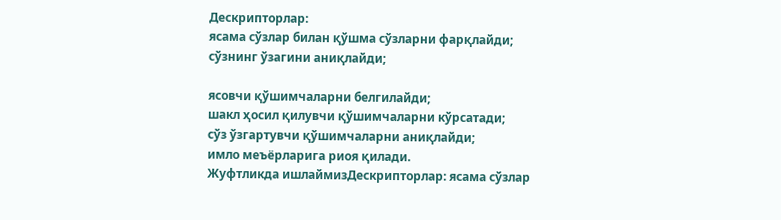Дескрипторлар:
ясама сўзлар билан қўшма сўзларни фарқлайди;
сўзнинг ўзагини аниқлайди;

ясовчи қўшимчаларни белгилайди;
шакл ҳосил қилувчи қўшимчаларни кўрсатади;
сўз ўзгартувчи қўшимчаларни аниқлайди;
имло меъёрларига риоя қилади.
Жуфтликда ишлаймизДескрипторлар: ясама сўзлар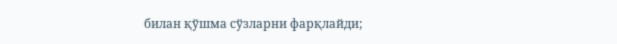билан қўшма сўзларни фарқлайди;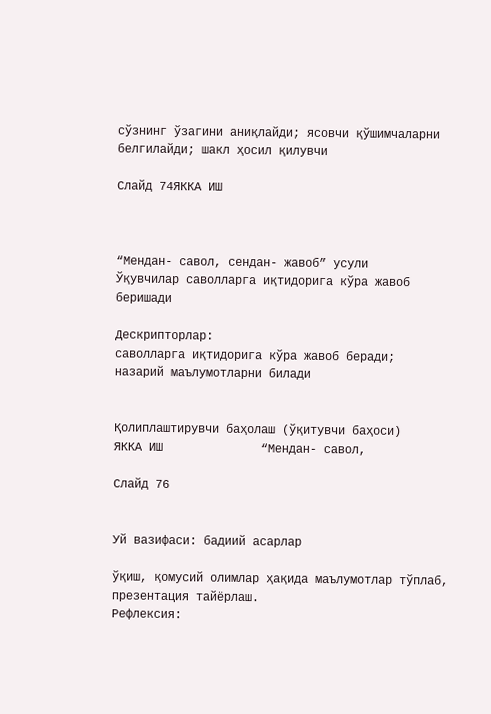сўзнинг ўзагини аниқлайди; ясовчи қўшимчаларни белгилайди; шакл ҳосил қилувчи

Слайд 74ЯККА ИШ



“Мендан- савол, сендан- жавоб” усули
Ўқувчилар саволларга иқтидорига кўра жавоб беришади

Дескрипторлар:
саволларга иқтидорига кўра жавоб беради;
назарий маълумотларни билади


Қолиплаштирувчи баҳолаш (ўқитувчи баҳоси)
ЯККА ИШ              “Мендан- савол,

Слайд 76


Уй вазифаси: бадиий асарлар

ўқиш, қомусий олимлар ҳақида маълумотлар тўплаб, презентация тайёрлаш.
Рефлексия: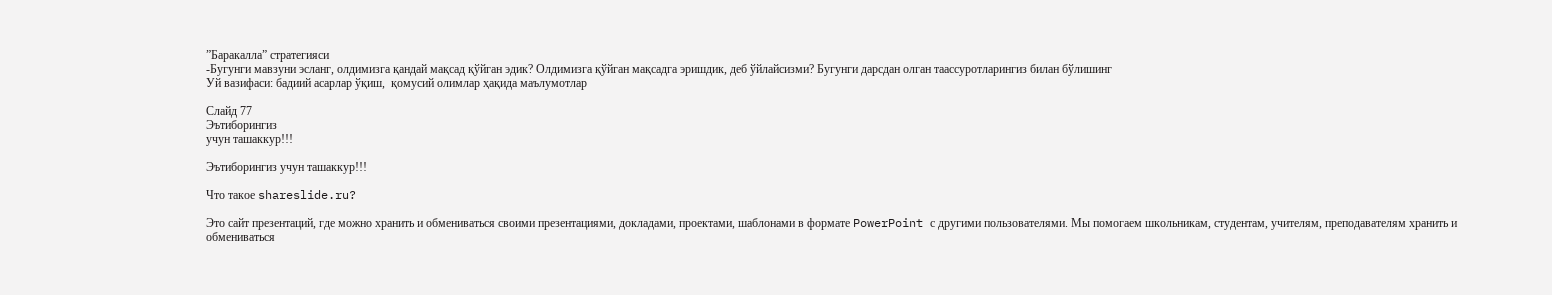”Баракалла” стратегияси
-Бугунги мавзуни эсланг, олдимизга қандай мақсад қўйган эдик? Олдимизга қўйган мақсадга эришдик, деб ўйлайсизми? Бугунги дарсдан олган таассуротларингиз билан бўлишинг
Уй вазифаси: бадиий асарлар ўқиш,  қомусий олимлар ҳақида маълумотлар

Слайд 77
Эътиборингиз
учун ташаккур!!!

Эътиборингиз учун ташаккур!!!

Что такое shareslide.ru?

Это сайт презентаций, где можно хранить и обмениваться своими презентациями, докладами, проектами, шаблонами в формате PowerPoint с другими пользователями. Мы помогаем школьникам, студентам, учителям, преподавателям хранить и обмениваться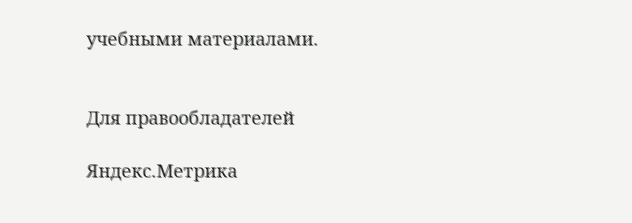учебными материалами.


Для правообладателей

Яндекс.Метрика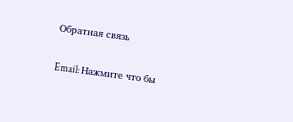Обратная связь

Email: Нажмите что бы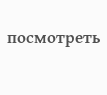посмотреть